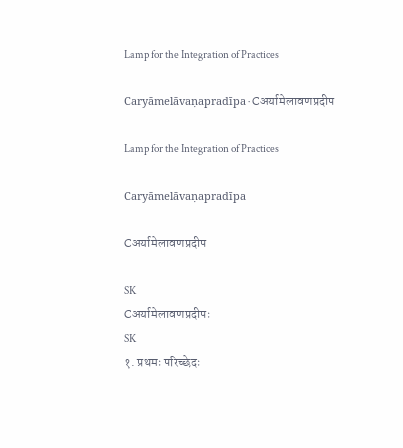Lamp for the Integration of Practices

Caryāmelāvaṇapradīpa · Cअर्यामेलावणप्रदीप

Lamp for the Integration of Practices

Caryāmelāvaṇapradīpa

Cअर्यामेलावणप्रदीप

SK
Cअर्यामेलावणप्रदीपः
SK
१. प्रथमः परिच्छेदः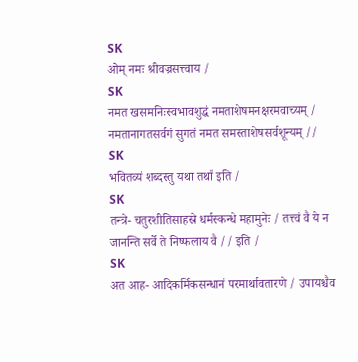SK
ओम् नमः श्रीवज्रसत्त्वाय /
SK
नमत खसमनिःस्वभावशुद्धं नमताशेषमनक्षरमवाच्यम् / नमतानागतसर्वगं सुगतं नमत समस्ताशेषसर्वशून्यम् //
SK
भवितव्यं शब्दस्तु यथा तथा᳚ इति /
SK
तन्त्रे- चतुरशीतिसाहस्रे धर्मस्कन्धे महामुनेः / तत्त्वं वै ये न जानन्ति सर्वे ते निष्फलाय वै // इति /
SK
अत आह- आदिकर्मिकसन्धानं परमार्थावतारणे / उपायश्चैव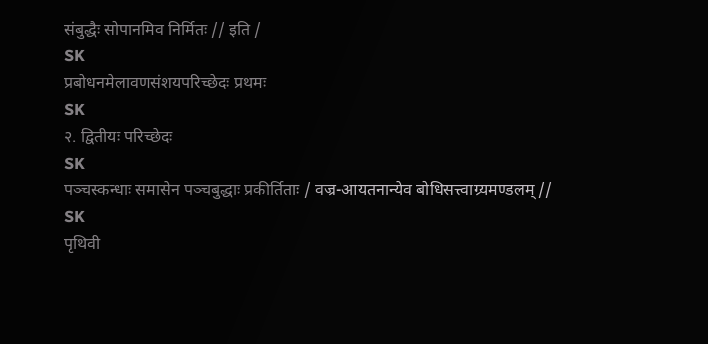संबुद्धैः सोपानमिव निर्मितः // इति /
SK
प्रबोधनमेलावणसंशयपरिच्छेदः प्रथमः
SK
२. द्वितीयः परिच्छेदः
SK
पञ्चस्कन्धाः समासेन पञ्चबुद्धाः प्रकीर्तिताः / वज्र-आयतनान्येव बोधिसत्त्वाग्र्यमण्डलम् //
SK
पृथिवी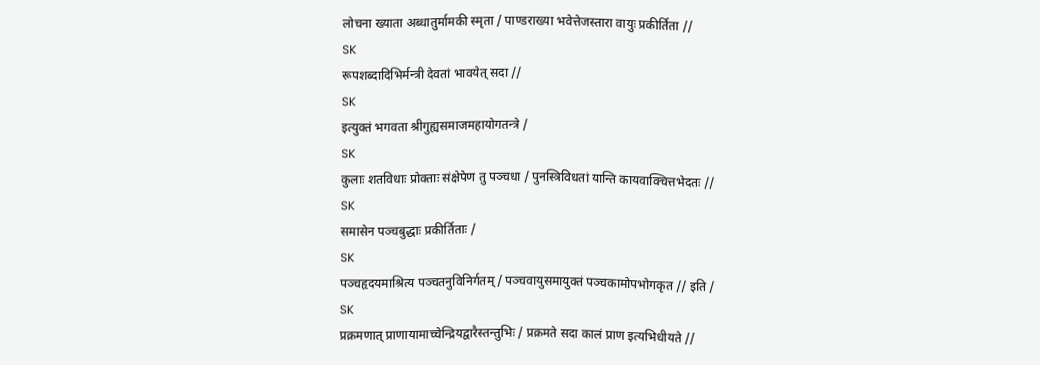लोचना ख्याता अब्धातुर्मामकी स्मृता / पाण्डराख्या भवेत्तेजस्तारा वायुः प्रकीर्तिता //
SK
रूपशब्दादिभिर्मन्त्री देवतां भावयेत् सदा //
SK
इत्युक्तं भगवता श्रीगुह्यसमाजमहायोगतन्त्रे /
SK
कुलाः शतविधाः प्रोक्ताः संक्षेपेण तु पञ्चधा / पुनस्त्रिविधतां यान्ति कायवाक्चित्तभेदतः //
SK
समासेन पञ्चबुद्धाः प्रकीर्तिताः /
SK
पञ्चहृदयमाश्रित्य पञ्चतनुविनिर्गतम् / पञ्चवायुसमायुक्तं पञ्चकामोपभोगकृत // इति /
SK
प्रक्रमणात् प्राणायामाच्चेन्द्रियद्वारैस्तन्तुभिः / प्रक्रमते सदा कालं प्राण इत्यभिधीयते //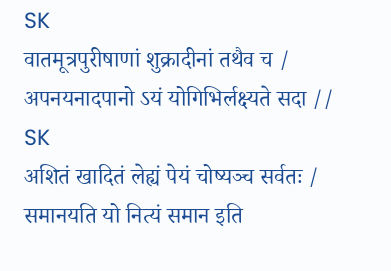SK
वातमूत्रपुरीषाणां शुक्रादीनां तथैव च / अपनयनादपानो ऽयं योगिभिर्लक्ष्यते सदा //
SK
अशितं खादितं लेह्यं पेयं चोष्यञ्च सर्वतः / समानयति यो नित्यं समान इति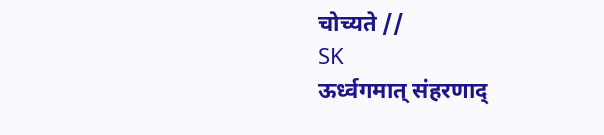चोच्यते //
SK
ऊर्ध्वगमात् संहरणाद्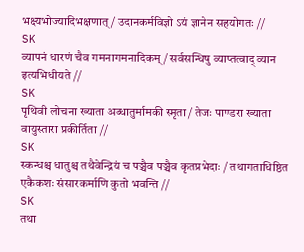भक्ष्यभोज्यादिभक्षणात् / उदानकर्मविज्ञो ऽयं ज्ञानेन सहयोगतः //
SK
व्यापनं धारणं चैव गमनागमनादिकम् / सर्वसन्धिषु व्याप्तत्वाद् व्यान इत्यभिधीयते //
SK
पृथिवी लोचना ख्याता अब्धातुर्मामकी स्मृता / तेजः पाण्डरा ख्याता वायुस्तारा प्रकीर्तिता //
SK
स्कन्धश्च धातुश्च तथैवेन्द्रियं च पञ्चैव पञ्चैव कृतप्रभेदाः / तथागताधिष्ठित एकैकशः संसारकर्माणि कुतो भवन्ति //
SK
तथा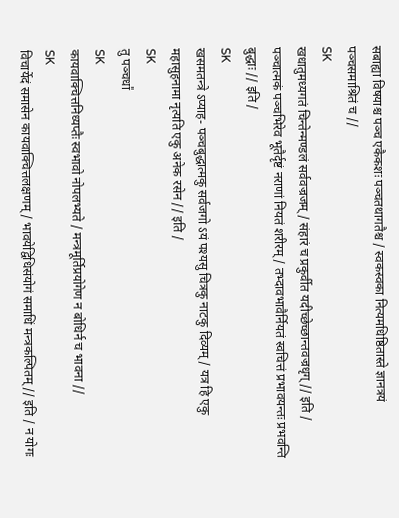सबाह्या विषयाश्च पञ्च एकैकशः पञ्चतथागतैश्च / स्वकस्वका नित्यमधिष्ठितास्ते ज्ञानत्रयं पञ्चसमाश्रितं च //
SK
खधातुमध्यगतं चिन्तेन्मण्डलं सर्ववज्रजम् / संहारं च प्रकुर्वीत यदीच्छेच्छान्तवज्रधृग् // इति / पञ्चात्मकं पञ्चभिरेव भूतैर्दृष्टं नराणां नियतं शरीरम् / तभ्दावभावैर्नियतं स्वचित्तं प्रभावयन्तः प्रभवन्ति बुद्धाः // इति /
SK
खसमतन्त्रे ऽप्याह- पञ्चबुद्धात्मकु सर्वजगो ऽयं पश्यसु चित्रकु नाटकु दिव्यम् / यत्र हि एकु महासुहनामा नृत्यति एकु अनेक रसेन // इति /
SK
तु पञ्चधा᳚
SK
कायवाक्चित्तनिध्यप्तैः स्वभावो नोपलभ्यते / मन्त्रमूर्तिप्रयोगेण न बोधिर्न च भावना //
SK
विचार्येदं समासेन कायवाक्चित्तलक्षणम् / भावयेद्विधिसंयोगं समाधिं मन्त्रकल्पितम् // इति / न योगः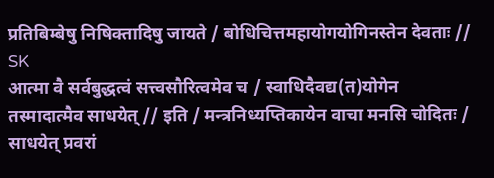प्रतिबिम्बेषु निषिक्तादिषु जायते / बोधिचित्तमहायोगयोगिनस्तेन देवताः //
SK
आत्मा वै सर्वबुद्धत्वं सत्त्वसौरित्वमेव च / स्वाधिदैवद्य(त)योगेन तस्मादात्मैव साधयेत् // इति / मन्त्रनिध्यप्तिकायेन वाचा मनसि चोदितः / साधयेत् प्रवरां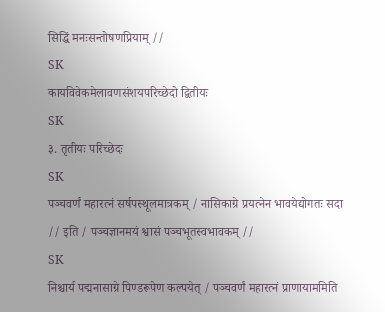सिद्धिं मनःसन्तोषणप्रियाम् //
SK
कायविवेकमेलावणसंशयपरिच्छेदो द्वितीयः
SK
३. तृतीयः परिच्छेदः
SK
पञ्चवर्णं महारत्नं सर्षपस्थूलमात्रकम् / नासिकाग्रे प्रयत्नेन भावयेद्योगतः सदा // इति / पञ्चज्ञानमयं श्वासं पञ्चभूतस्वभावकम् //
SK
निश्चार्य पद्मनासाग्रे पिण्डरूपेण कल्पयेत् / पञ्चवर्णं महारत्नं प्राणायाममिति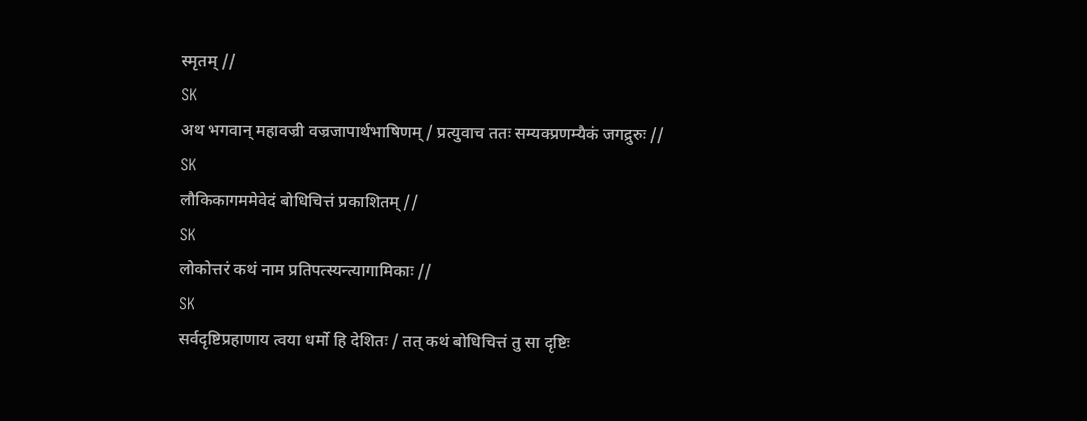स्मृतम् //
SK
अथ भगवान् महावज्री वज्रजापार्थभाषिणम् / प्रत्युवाच ततः सम्यक्प्रणम्यैकं जगद्रुरुः //
SK
लौकिकागममेवेदं बोधिचित्तं प्रकाशितम् //
SK
लोकोत्तरं कथं नाम प्रतिपत्स्यन्त्यागामिकाः //
SK
सर्वदृष्टिप्रहाणाय त्वया धर्मो हि देशितः / तत् कथं बोधिचित्तं तु सा दृष्टिः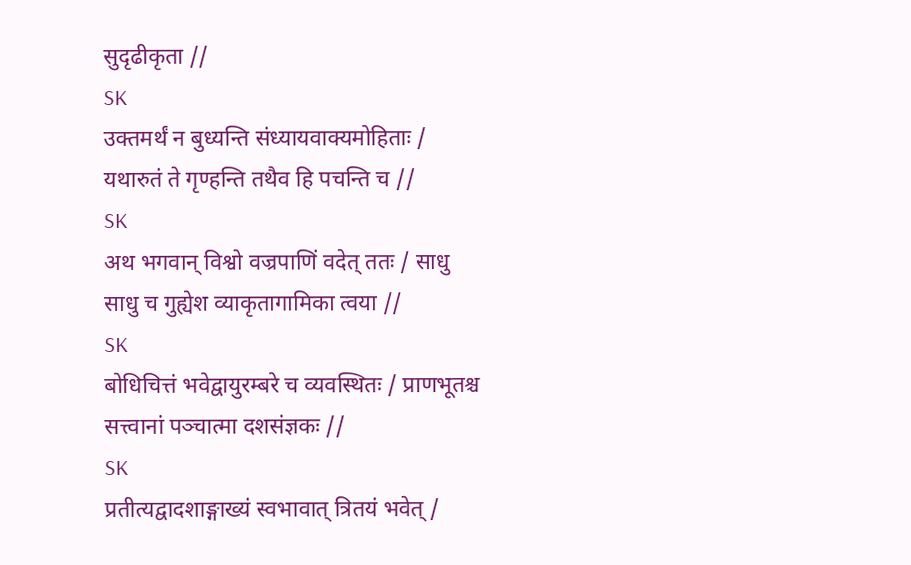सुदृढीकृता //
SK
उक्तमर्थं न बुध्यन्ति संध्यायवाक्यमोहिताः / यथारुतं ते गृण्हन्ति तथैव हि पचन्ति च //
SK
अथ भगवान् विश्वो वज्रपाणिं वदेत् ततः / साधु साधु च गुह्येश व्याकृतागामिका त्वया //
SK
बोधिचित्तं भवेद्वायुरम्बरे च व्यवस्थितः / प्राणभूतश्च सत्त्वानां पञ्चात्मा दशसंज्ञकः //
SK
प्रतीत्यद्वादशाङ्गाख्यं स्वभावात् त्रितयं भवेत् /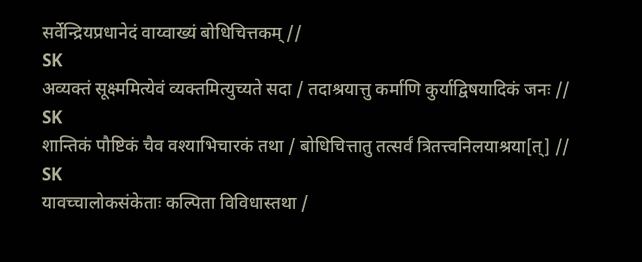सर्वेन्द्रियप्रधानेदं वाय्वाख्यं बोधिचित्तकम् //
SK
अव्यक्तं सूक्ष्ममित्येवं व्यक्तमित्युच्यते सदा / तदाश्रयात्तु कर्माणि कुर्याद्विषयादिकं जनः //
SK
शान्तिकं पौष्टिकं चैव वश्याभिचारकं तथा / बोधिचित्तातु तत्सर्वं त्रितत्त्वनिलयाश्रया[त्] //
SK
यावच्चालोकसंकेताः कल्पिता विविधास्तथा /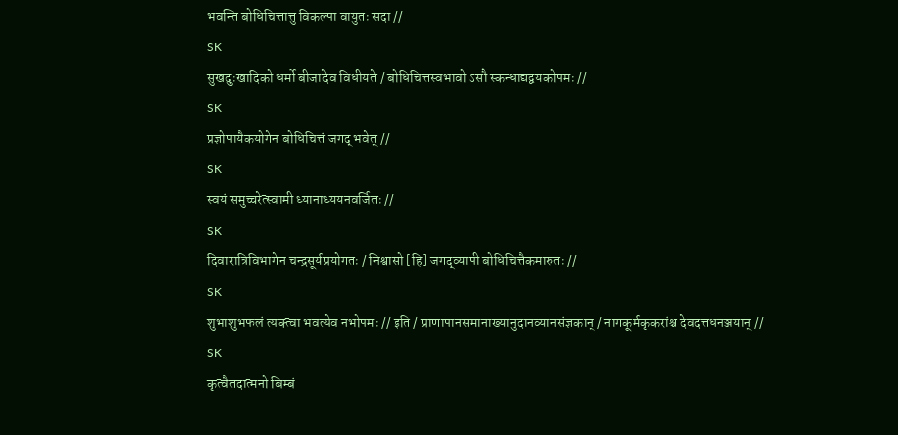भवन्ति बोधिचित्तात्तु विकल्पा वायुतः सदा //
SK
सुखदुःखादिको धर्मो बीजादेव विधीयते / बोधिचित्तस्वभावो ऽसौ स्कन्धाद्यद्वयकोपमः //
SK
प्रज्ञोपायैकयोगेन बोधिचित्तं जगद् भवेत् //
SK
स्वयं समुच्चरेत्स्वामी ध्यानाध्ययनवर्जितः //
SK
दिवारात्रिविभागेन चन्द्रसूर्यप्रयोगतः / निश्वासो [हि] जगद्व्यापी बोधिचित्तैकमारुतः //
SK
शुभाशुभफलं त्यक्त्वा भवत्येव नभोपमः // इति / प्राणापानसमानाख्यानुदानव्यानसंज्ञकान् / नागकूर्मकृकरांश्च देवदत्तधनञ्जयान् //
SK
कृत्वैतदात्मनो बिम्बं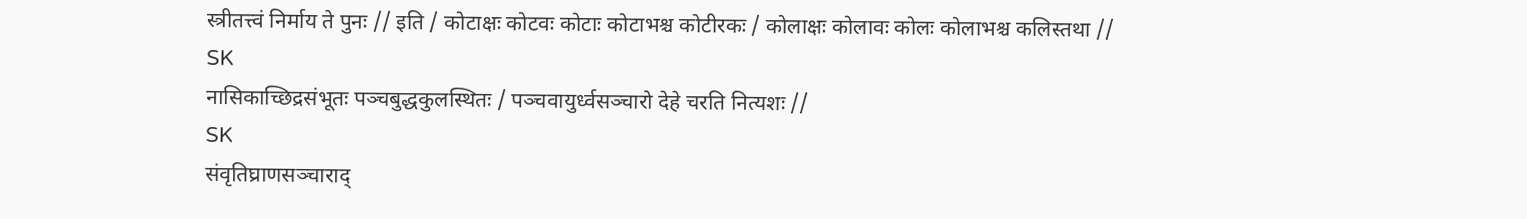स्त्रीतत्त्वं निर्माय ते पुनः // इति / कोटाक्षः कोटवः कोटाः कोटाभश्च कोटीरकः / कोलाक्षः कोलावः कोलः कोलाभश्च कलिस्तथा //
SK
नासिकाच्छिद्रसंभूतः पञ्चबुद्धकुलस्थितः / पञ्चवायुर्ध्वसञ्चारो देहे चरति नित्यशः //
SK
संवृतिघ्राणसञ्चाराद्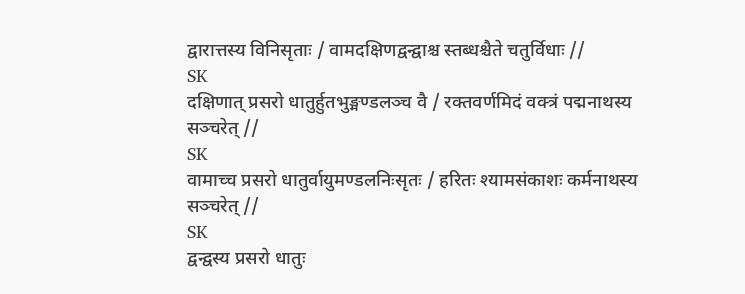द्वारात्तस्य विनिसृताः / वामदक्षिणद्वन्द्वाश्च स्तब्धश्चैते चतुर्विधाः //
SK
दक्षिणात् प्रसरो धातुर्हुतभुङ्मण्डलञ्च वै / रक्तवर्णमिदं वक्त्रं पद्मनाथस्य सञ्चरेत् //
SK
वामाच्च प्रसरो धातुर्वायुमण्डलनिःसृतः / हरितः श्यामसंकाशः कर्मनाथस्य सञ्चरेत् //
SK
द्वन्द्वस्य प्रसरो धातुः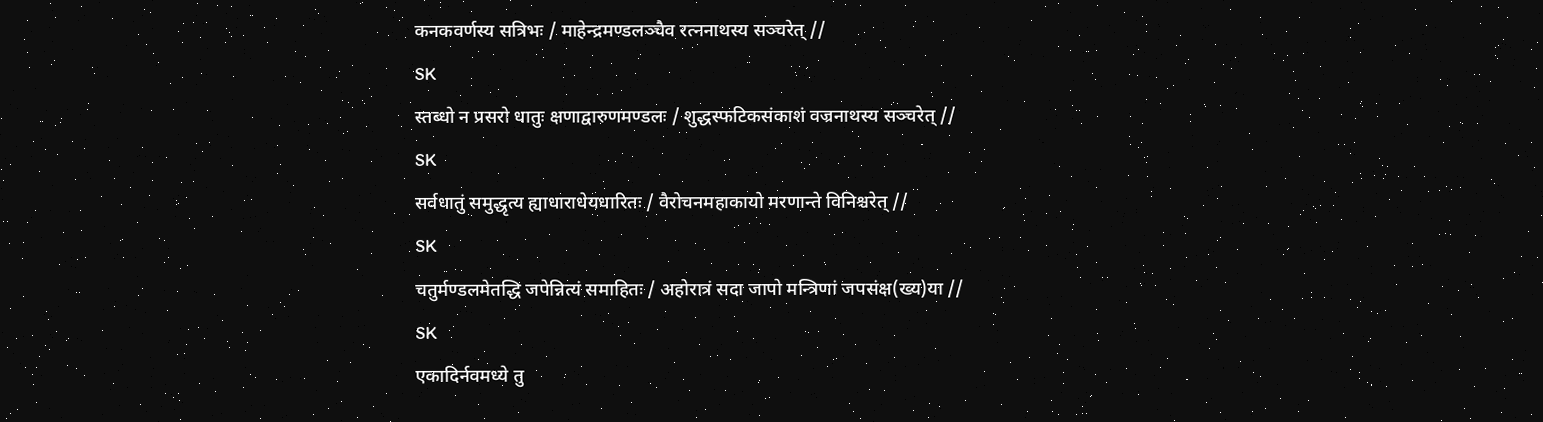कनकवर्णस्य सत्रिभः / माहेन्द्रमण्डलञ्चैव रत्ननाथस्य सञ्चरेत् //
SK
स्तब्धो न प्रसरो धातुः क्षणाद्वारुणमण्डलः / शुद्धस्फटिकसंकाशं वज्रनाथस्य सञ्चरेत् //
SK
सर्वधातुं समुद्धृत्य ह्याधाराधेयधारितः / वैरोचनमहाकायो मरणान्ते विनिश्चरेत् //
SK
चतुर्मण्डलमेतद्धि जपेन्नित्यं समाहितः / अहोरात्रं सदा जापो मन्त्रिणां जपसंक्ष(ख्य)या //
SK
एकादिर्नवमध्ये तु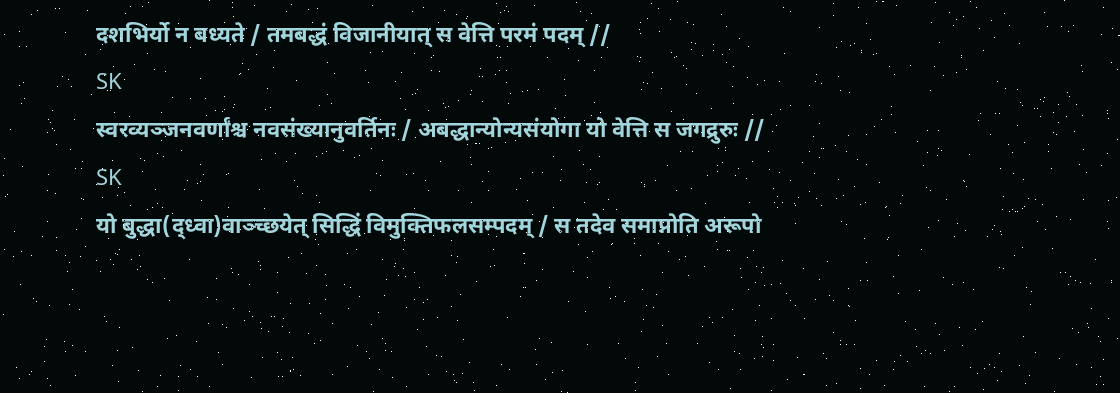दशभिर्यो न बध्यते / तमबद्धं विजानीयात् स वेत्ति परमं पदम् //
SK
स्वरव्यञ्जनवर्णांश्च नवसंख्यानुवर्तिनः / अबद्धान्योन्यसंयोगा यो वेत्ति स जगद्रुरुः //
SK
यो बुद्धा(द्ध्वा)वाञ्च्छयेत् सिद्धिं विमुक्तिफलसम्पदम् / स तदेव समाप्नोति अरूपो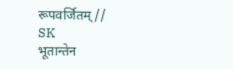रूपवर्जितम् //
SK
भूतान्तेन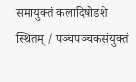समायुक्तं कलादिषोडशे स्थितम् / पञ्चपञ्चकसंयुक्तं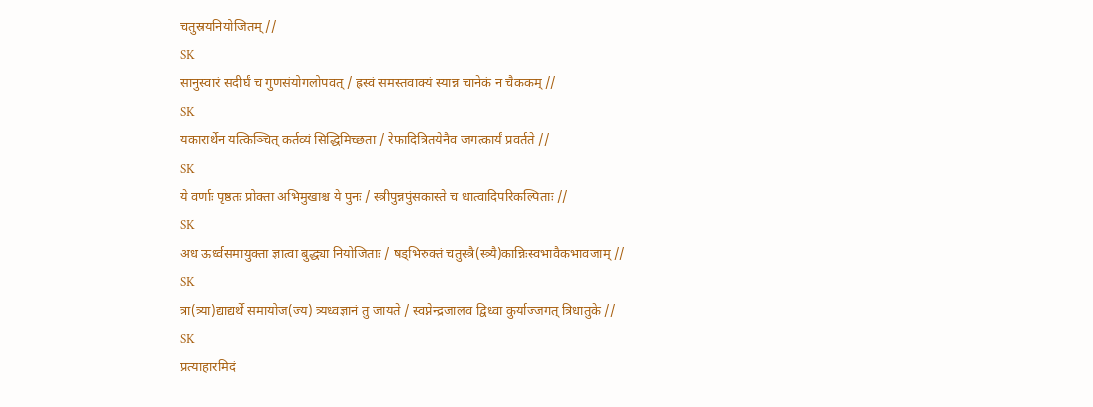चतुस्रयनियोजितम् //
SK
सानुस्वारं सदीर्घं च गुणसंयोगलोपवत् / ह्रस्वं समस्तवाक्यं स्यान्न चानेकं न चैककम् //
SK
यकारार्थेन यत्किञ्चित् कर्तव्यं सिद्धिमिच्छता / रेफादित्रितयेनैव जगत्कार्यं प्रवर्तते //
SK
ये वर्णाः पृष्ठतः प्रोक्ता अभिमुखाश्च ये पुनः / स्त्रीपुन्नपुंसकास्ते च धात्वादिपरिकल्पिताः //
SK
अध ऊर्ध्वसमायुक्ता ज्ञात्वा बुद्ध्या नियोजिताः / षड्भिरुक्तं चतुस्त्रै(स्त्र्यै)कान्निःस्वभावैकभावजाम् //
SK
त्रा(त्र्या)द्याद्यर्थे समायोज(ज्य) त्र्यध्वज्ञानं तु जायते / स्वप्नेन्द्रजालव द्विध्वा कुर्याज्जगत् त्रिधातुके //
SK
प्रत्याहारमिदं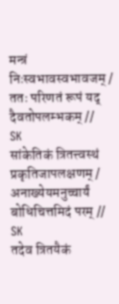मन्त्रं निःस्वभावस्वभावजम् / ततः परिणतं रूपं यद् दैवतोपलम्भकम् //
SK
सांकेतिकं त्रितत्त्वस्थं प्रकृतिजापलक्षणम् / अनाख्येयमनुच्चार्यं बोधिचित्तमिदं परम् //
SK
तदेव त्रितयैकं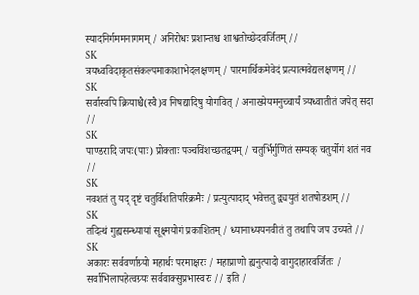स्यादनिर्गममनागमम् / अनिरोधः प्रशान्तश्च शाश्वतोच्छेदवर्जितम् //
SK
त्रयध्वविदाकृतसंकल्पमाकाशाभेदलक्षणम् / पारमार्थिकमेवेदं प्रत्यात्मवेद्यलक्षणम् //
SK
सर्वास्वपि क्रियाश्चै(स्वै)व निषद्यादिषु योगवित् / अनाख्येयमनुच्चार्यं त्र्यध्वातीतं जपेत् सदा //
SK
पाण्डरादि जपः(पाः) प्रोक्ताः पञ्चविंशच्छतद्वयम् / चतुर्भिर्गुणितं सम्यक् चतुर्योगं शतं नव //
SK
नवशतं तु यद् दृष्टं चतुर्विशतिपरिक्रमैः / प्रत्युत्पादाद् भवेत्ततु द्व्ययुतं शतषोडशम् //
SK
तदित्थं गुह्यसन्ध्यायां सूक्ष्मयोगं प्रकाशितम् / ध्यानाध्ययनवीतं तु तथापि जप उच्यते //
SK
अकारः सर्ववर्णाग्र्यो महार्थः परमाक्षरः / महाप्राणो ह्यनुत्पादो वागुदाहारवर्जितः / सर्वाभिलापहेत्वग्र्यः सर्ववाक्सुप्रभास्वरः // इति /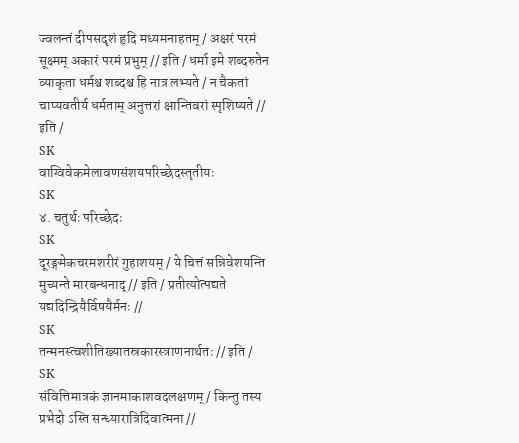ज्वलन्तं दीपसदृशं हृदि मध्यमनाहतम् / अक्षरं परमं सूक्ष्मम् अकारं परमं प्रभुम् // इति / धर्मा इमे शब्दरुतेन व्याकृता धर्मश्च शब्दश्च हि नात्र लभ्यते / न चैकतां चाप्यवतीर्य धर्मताम् अनुत्तरां क्षान्तिवरां स्पृशिष्यते // इति /
SK
वाग्विवेकमेलावणसंशयपरिच्छेदस्तृतीयः
SK
४. चतुर्थः परिच्छेदः
SK
दूरङ्गमेकचरमशरीरं गुहाशयम् / ये चित्तं सन्निवेशयन्ति मुच्यन्ते मारबन्धनाद् // इति / प्रतीत्योत्पद्यते यद्यदिन्द्रियैर्विषयैर्मनः //
SK
तन्मनस्त्वशीतिख्यातस्रकारस्त्राणनार्थतः // इति /
SK
संवित्तिमात्रकं ज्ञानमाकाशवदलक्षणम् / किन्तु तस्य प्रभेदो ऽस्ति सन्ध्यारात्रिदिवात्मना //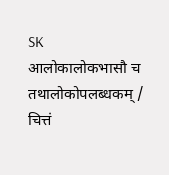SK
आलोकालोकभासौ च तथालोकोपलब्धकम् / चित्तं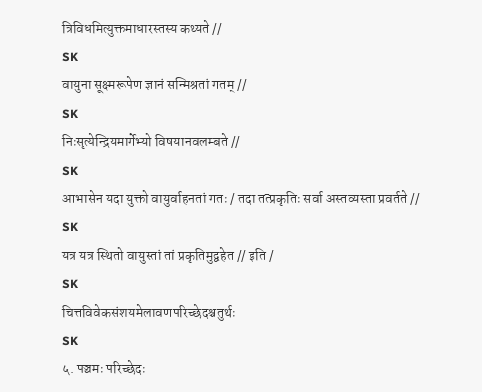त्रिविधमित्युक्तमाधारस्तस्य कथ्यते //
SK
वायुना सूक्ष्मरूपेण ज्ञानं सन्मिश्रतां गतम् //
SK
निःसृत्येन्द्रियमार्गेभ्यो विषयानवलम्बते //
SK
आभासेन यदा युक्तो वायुर्वाहनतां गतः / तदा तत्प्रकृतिः सर्वा अस्तव्यस्ता प्रवर्तते //
SK
यत्र यत्र स्थितो वायुस्तां तां प्रकृतिमुद्वहेत // इति /
SK
चित्तविवेकसंशयमेलावणपरिच्छेदश्चतुर्थः
SK
५. पञ्चमः परिच्छेदः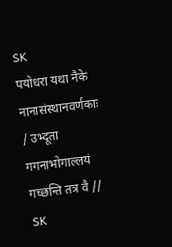SK
पयोधरा यथा नैके नानासंस्थानवर्णकाः / उभ्दूता गगनाभोगाल्लयं गच्छन्ति तत्र वै //
SK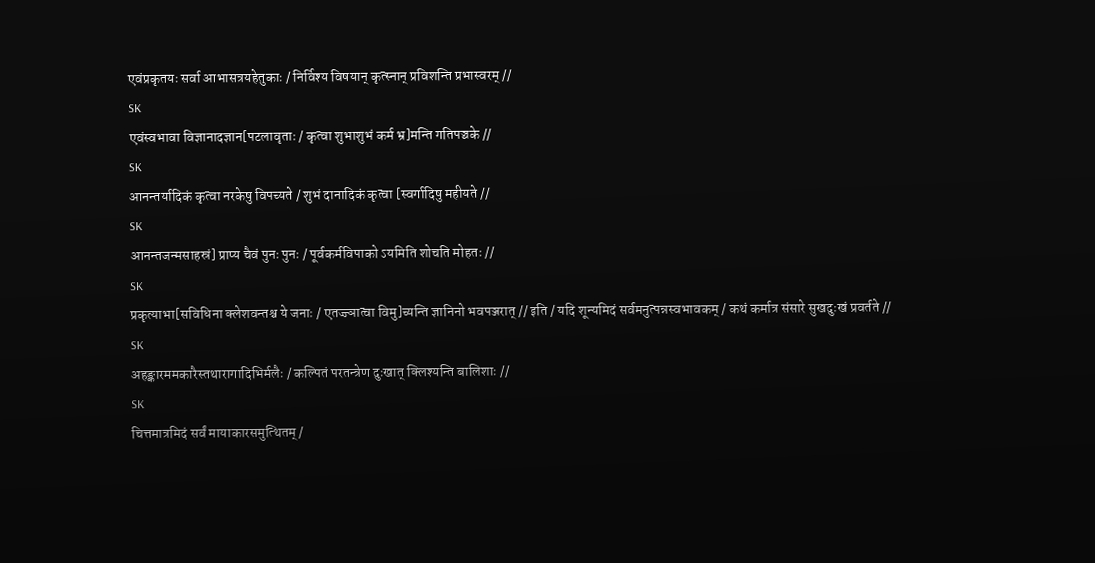एवंप्रकृतयः सर्वा आभासत्रयहेतुकाः / निर्विश्य विषयान् कृत्स्नान् प्रविशन्ति प्रभास्वरम् //
SK
एवंस्वभावा विज्ञानादज्ञान[पटलावृताः / कृत्वा शुभाशुभं कर्म भ्र]मन्ति गतिपञ्चके //
SK
आनन्तर्यादिकं कृत्वा नरकेषु विपच्यते / शुभं दानादिकं कृत्वा [स्वर्गादिषु महीयते //
SK
आनन्तजन्मसाहस्रं] प्राप्य चैवं पुनः पुनः / पूर्वकर्मविपाको ऽयमिति शोचति मोहतः //
SK
प्रकृत्याभा[सविधिना क्लेशवन्तश्च ये जनाः / एतज्ज्ञात्वा विमु]च्यन्ति ज्ञानिनो भवपञ्जरात् // इति / यदि शून्यमिदं सर्वमनुत्पन्नस्वभावकम् / कथं कर्मात्र संसारे सुखदुःखं प्रवर्तते //
SK
अहङ्कारममकारैस्तथारागादिभिर्मलैः / कल्पितं परतन्त्रेण दुःखात् क्लिश्यन्ति बालिशाः //
SK
चित्तमात्रमिदं सर्वं मायाकारसमुत्थितम् /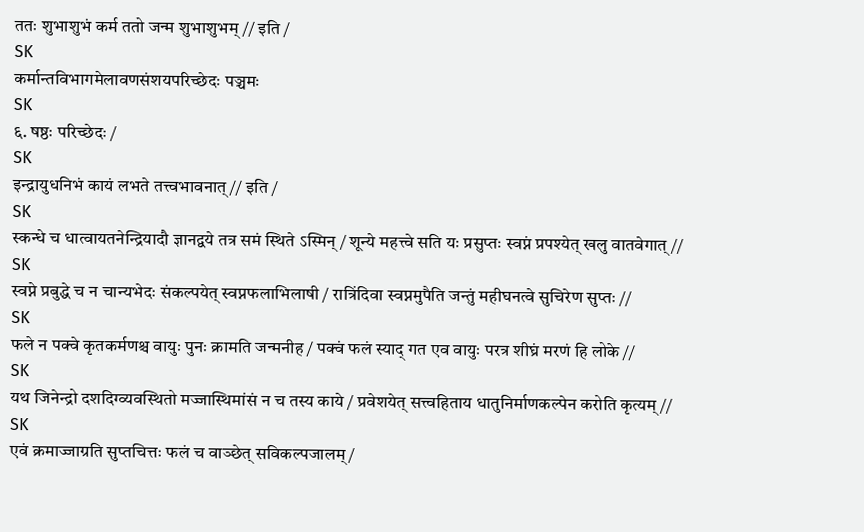ततः शुभाशुभं कर्म ततो जन्म शुभाशुभम् // इति /
SK
कर्मान्तविभागमेलावणसंशयपरिच्छेदः पञ्चमः
SK
६. षष्ठः परिच्छेदः /
SK
इन्द्रायुधनिभं कायं लभते तत्त्वभावनात् // इति /
SK
स्कन्धे च धात्वायतनेन्द्रियादौ ज्ञानद्वये तत्र समं स्थिते ऽस्मिन् / शून्ये महत्त्वे सति यः प्रसुप्तः स्वप्नं प्रपश्येत् खलु वातवेगात् //
SK
स्वप्ने प्रबुद्धे च न चान्यभेदः संकल्पयेत् स्वप्नफलाभिलाषी / रात्रिंदिवा स्वप्नमुपैति जन्तुं महीघनत्वे सुचिरेण सुप्तः //
SK
फले न पक्वे कृतकर्मणश्च वायुः पुनः क्रामति जन्मनीह / पक्वं फलं स्याद् गत एव वायुः परत्र शीघ्रं मरणं हि लोके //
SK
यथ जिनेन्द्रो दशदिग्व्यवस्थितो मज्जास्थिमांसं न च तस्य काये / प्रवेशयेत् सत्त्वहिताय धातुनिर्माणकल्पेन करोति कृत्यम् //
SK
एवं क्रमाज्जाग्रति सुप्तचित्तः फलं च वाञ्छेत् सविकल्पजालम् /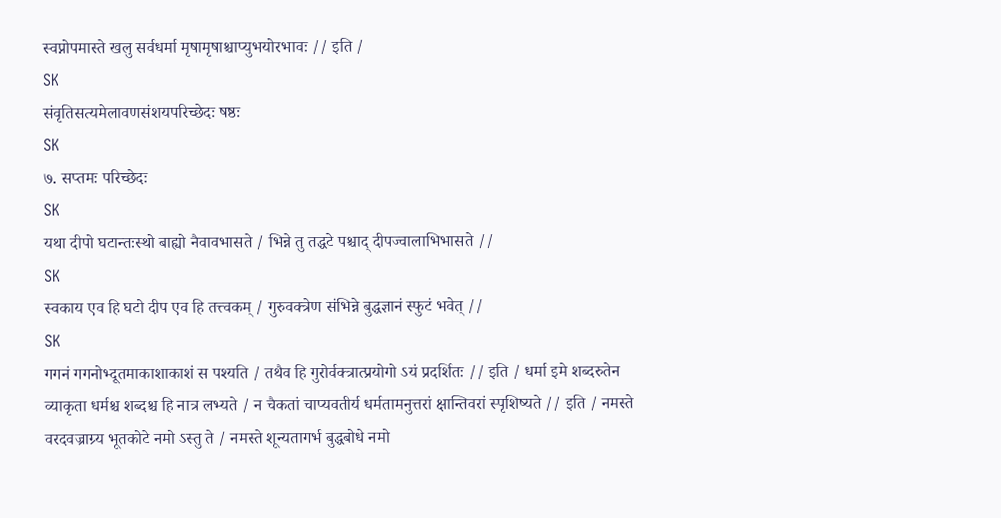स्वप्नोपमास्ते खलु सर्वधर्मा मृषामृषाश्चाप्युभयोरभावः // इति /
SK
संवृतिसत्यमेलावणसंशयपरिच्छेदः षष्ठः
SK
७. सप्तमः परिच्छेदः
SK
यथा दीपो घटान्तःस्थो बाह्यो नैवावभासते / भिन्ने तु तद्धटे पश्चाद् दीपज्वालाभिभासते //
SK
स्वकाय एव हि घटो दीप एव हि तत्त्वकम् / गुरुवक्त्रेण संभिन्ने बुद्धज्ञानं स्फुटं भवेत् //
SK
गगनं गगनोभ्दूतमाकाशाकाशं स पश्यति / तथैव हि गुरोर्वक्त्रात्प्रयोगो ऽयं प्रदर्शितः // इति / धर्मा इमे शब्दरुतेन व्याकृता धर्मश्च शब्दश्च हि नात्र लभ्यते / न चैकतां चाप्यवतीर्य धर्मतामनुत्तरां क्षान्तिवरां स्पृशिष्यते // इति / नमस्ते वरदवज्राग्र्य भूतकोटे नमो ऽस्तु ते / नमस्ते शून्यतागर्भ बुद्धबोधे नमो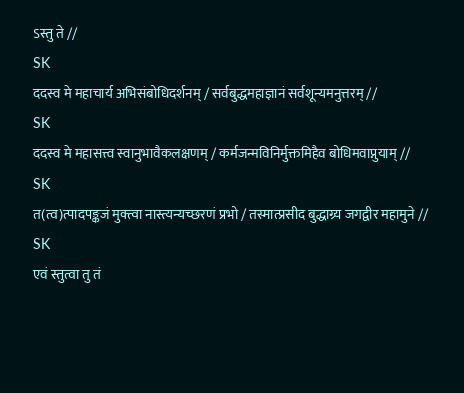ऽस्तु ते //
SK
ददस्व मे महाचार्य अभिसंबोधिदर्शनम् / सर्वबुद्धमहाज्ञानं सर्वशून्यमनुत्तरम् //
SK
ददस्व मे महासत्त्व स्वानुभावैकलक्षणम् / कर्मजन्मविनिर्मुक्तमिहैव बोधिमवाप्नुयाम् //
SK
त(त्व)त्पादपङ्कजं मुक्त्वा नास्त्यन्यच्छरणं प्रभो / तस्मात्प्रसीद बुद्धाग्र्य जगद्वीर महामुने //
SK
एवं स्तुत्वा तु तं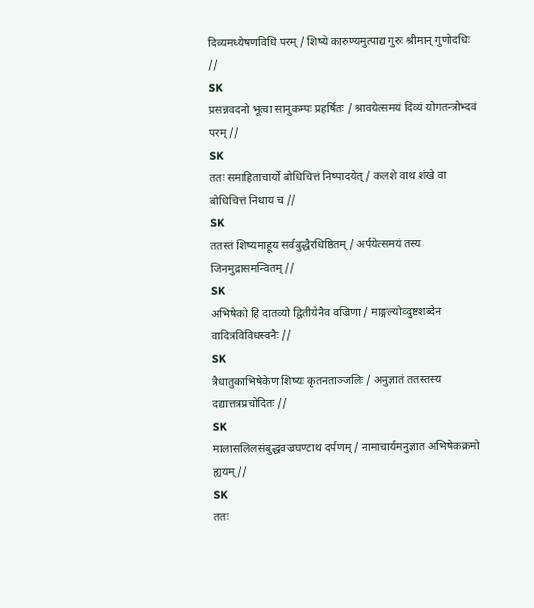दिव्यमध्येषणविधिं परम् / शिष्ये कारुण्यमुत्पाद्य गुरुः श्रीमान् गुणोदधिः //
SK
प्रसन्नवदनो भूत्वा सानुकम्पः प्रहर्षितः / श्रावयेत्समयं दिव्यं योगतन्त्रोभ्दवं परम् //
SK
ततः समाहिताचार्यो बोधिचित्तं निष्पादयेत् / कलशे वाथ शंखे वा बोधिचित्तं निधाय च //
SK
ततस्तं शिष्यमाहूय सर्वबुद्धैरधिष्ठितम् / अर्पयेत्समयं तस्य जिनमुद्रासमन्वितम् //
SK
अभिषेको हि दातव्यो द्वितीयेनैव वज्रिणा / माङ्गल्योव्दुष्टशब्देन वादित्रविविधस्वनैः //
SK
त्रैधातुकाभिषेकेण शिष्यः कृतनताञ्जलिः / अनुज्ञातं ततस्तस्य दद्यात्तत्रप्रचोदितः //
SK
मालासलिलसंबुद्धवज्रघण्टाथ दर्पणम् / नामाचार्यमनुज्ञात अभिषेकक्रमो ह्ययम् //
SK
ततः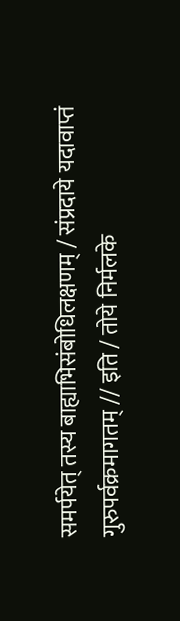समर्पयेत् तस्य बाह्याभिसंबोधिलक्षणम् / संप्रदाये यदावाप्तं गुरुपर्वक्रमागतम् // इति / तोये निर्मलके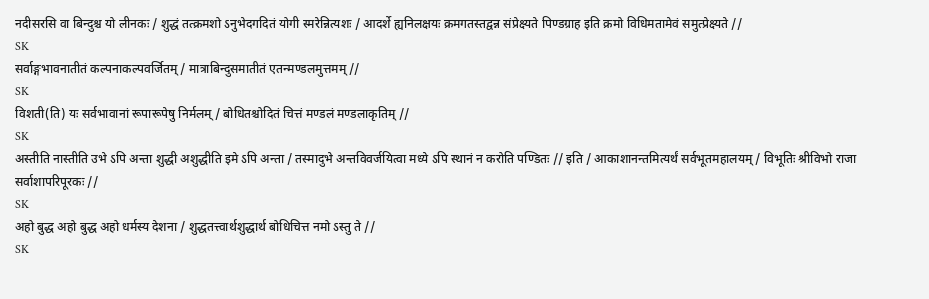नदीसरसि वा बिन्दुश्च यो लीनकः / शुद्धं तत्क्रमशो ऽनुभेदगदितं योगी स्मरेन्नित्यशः / आदर्शे ह्यनिलक्षयः क्रमगतस्तद्वन्न संप्रेक्ष्यते पिण्डग्राह इति क्रमो विधिमतामेवं समुत्प्रेक्ष्यते //
SK
सर्वाङ्गभावनातीतं कल्पनाकल्पवर्जितम् / मात्राबिन्दुसमातीतं एतन्मण्डलमुत्तमम् //
SK
विशती(ति) यः सर्वभावानां रूपारूपेषु निर्मलम् / बोधितश्चोदितं चित्तं मण्डलं मण्डलाकृतिम् //
SK
अस्तीति नास्तीति उभे ऽपि अन्ता शुद्धी अशुद्धीति इमे ऽपि अन्ता / तस्मादुभे अन्तविवर्जयित्वा मध्ये ऽपि स्थानं न करोति पण्डितः // इति / आकाशानन्तमित्यर्थं सर्वभूतमहालयम् / विभूतिः श्रीविभो राजा सर्वाशापरिपूरकः //
SK
अहो बुद्ध अहो बुद्ध अहो धर्मस्य देशना / शुद्धतत्त्वार्थशुद्धार्थ बोधिचित्त नमो ऽस्तु ते //
SK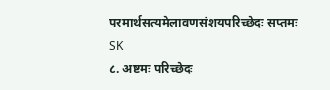परमार्थसत्यमेलावणसंशयपरिच्छेदः सप्तमः
SK
८. अष्टमः परिच्छेदः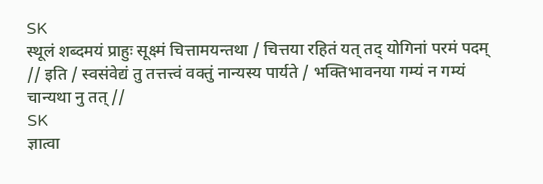SK
स्थूलं शब्दमयं प्राहुः सूक्ष्मं चित्तामयन्तथा / चित्तया रहितं यत् तद् योगिनां परमं पदम् // इति / स्वसंवेद्यं तु तत्तत्त्वं वक्तुं नान्यस्य पार्यते / भक्तिभावनया गम्यं न गम्यं चान्यथा नु तत् //
SK
ज्ञात्वा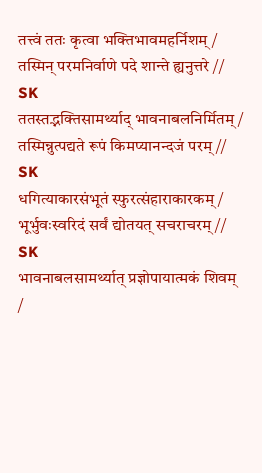तत्त्वं ततः कृत्वा भक्तिभावमहर्निशम् / तस्मिन् परमनिर्वाणे पदे शान्ते ह्यनुत्तरे //
SK
ततस्तद्भक्तिसामर्थ्याद् भावनाबलनिर्मितम् / तस्मिन्नुत्पद्यते रूपं किमप्यानन्दजं परम् //
SK
धगित्याकारसंभूतं स्फुरत्संहाराकारकम् / भूर्भुवःस्वरिदं सर्वं द्योतयत् सचराचरम् //
SK
भावनाबलसामर्थ्यात् प्रज्ञोपायात्मकं शिवम् /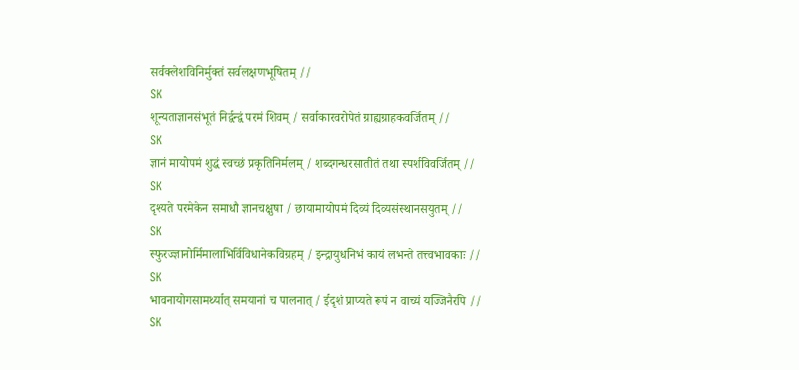सर्वक्लेशविनिर्मुक्तं सर्वलक्षणभूषितम् //
SK
शून्यताज्ञानसंभूतं निर्द्वन्द्वं परमं शिवम् / सर्वाकारवरोपेतं ग्राह्यग्राहकवर्जितम् //
SK
ज्ञानं मायोपमं शुद्धं स्वच्छं प्रकृतिनिर्मलम् / शब्दगन्धरसातीतं तथा स्पर्शविवर्जितम् //
SK
दृश्यते परमेकेन समाधौ ज्ञानचक्षुषा / छायामायोपमं दिव्यं दिव्यसंस्थानसयुतम् //
SK
स्फुरज्ज्ञानोर्मिमालाभिर्विविधानेकविग्रहम् / इन्द्रायुधनिभं कायं लभन्ते तत्त्वभावकाः //
SK
भावनायोगसामर्थ्यात् समयानां च पालनात् / ईदृशं प्राप्यते रूपं न वाच्यं यज्जिनैरपि //
SK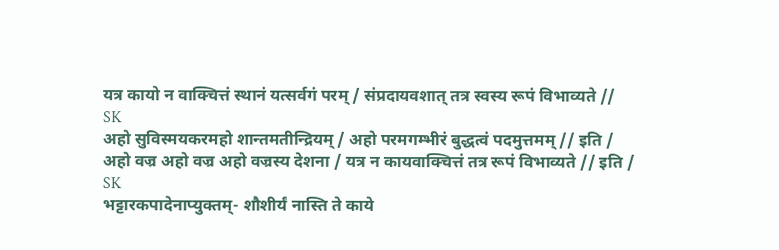यत्र कायो न वाक्चित्तं स्थानं यत्सर्वगं परम् / संप्रदायवशात् तत्र स्वस्य रूपं विभाव्यते //
SK
अहो सुविस्मयकरमहो शान्तमतीन्द्रियम् / अहो परमगम्भीरं बुद्धत्वं पदमुत्तमम् // इति / अहो वज्र अहो वज्र अहो वज्रस्य देशना / यत्र न कायवाक्चित्तं तत्र रूपं विभाव्यते // इति /
SK
भट्टारकपादेनाप्युक्तम्- शौशीर्यं नास्ति ते काये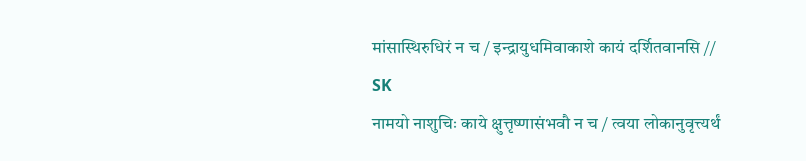मांसास्थिरुधिरं न च / इन्द्रायुधमिवाकाशे कायं दर्शितवानसि //
SK
नामयो नाशुचिः काये क्षुत्तृष्णासंभवौ न च / त्वया लोकानुवृत्त्यर्थं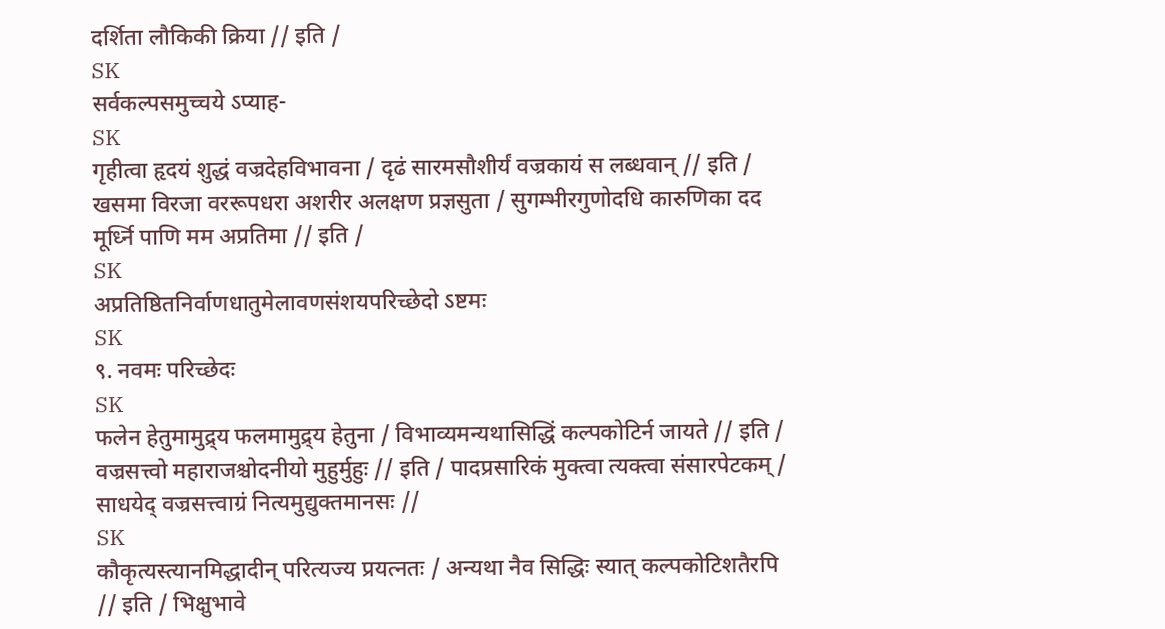दर्शिता लौकिकी क्रिया // इति /
SK
सर्वकल्पसमुच्चये ऽप्याह-
SK
गृहीत्वा हृदयं शुद्धं वज्रदेहविभावना / दृढं सारमसौशीर्यं वज्रकायं स लब्धवान् // इति / खसमा विरजा वररूपधरा अशरीर अलक्षण प्रज्ञसुता / सुगम्भीरगुणोदधि कारुणिका दद मूर्ध्नि पाणि मम अप्रतिमा // इति /
SK
अप्रतिष्ठितनिर्वाणधातुमेलावणसंशयपरिच्छेदो ऽष्टमः
SK
९. नवमः परिच्छेदः
SK
फलेन हेतुमामुद्र्य फलमामुद्र्य हेतुना / विभाव्यमन्यथासिद्धिं कल्पकोटिर्न जायते // इति / वज्रसत्त्वो महाराजश्चोदनीयो मुहुर्मुहुः // इति / पादप्रसारिकं मुक्त्वा त्यक्त्वा संसारपेटकम् / साधयेद् वज्रसत्त्वाग्रं नित्यमुद्युक्तमानसः //
SK
कौकृत्यस्त्यानमिद्धादीन् परित्यज्य प्रयत्नतः / अन्यथा नैव सिद्धिः स्यात् कल्पकोटिशतैरपि // इति / भिक्षुभावे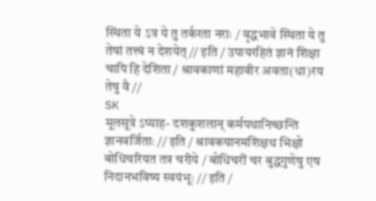स्थिता ये ऽत्र ये तु तर्करता नराः / वृद्धभावे स्थिता ये तु तेषां तत्त्वं न देशयेत् // इति / उपायरहितं ज्ञानं शिक्षा चापि हि देशिता / श्रावकाणां महावीर अवता(धा)रय तेषु वै //
SK
मूलसूत्रे ऽप्याह- दशकुशलान् कर्मपथानिच्छन्ति ज्ञानवर्जिताः // इति / श्रावकयानमशिक्षथ भिक्षो बोधिचरियत तत्र चरीये / बोधिचरीं चर बुद्धगुणेषु एष निदानभविष्य स्वयंभूः // इति /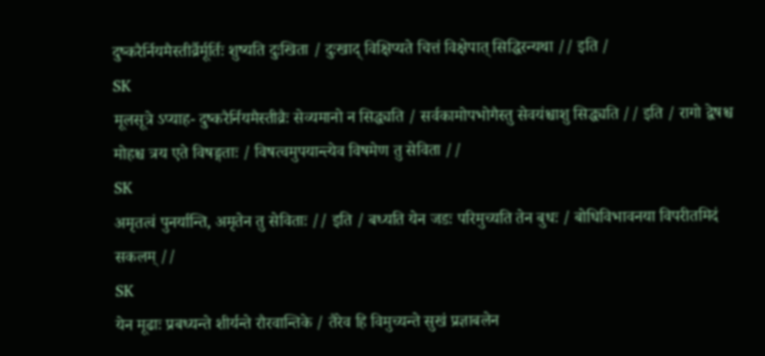दुष्करैर्नियमैस्तीर्व्रैर्मूर्तिः शुष्यति दुःखिता / दुःखाद् विक्षिप्यते चित्तं विक्षेपात् सिद्धिरन्यथा // इति /
SK
मूलसूत्रे ऽप्याह- दुष्करैर्नियमैस्तीव्रैः सेव्यमानो न सिद्ध्यति / सर्वकामोपभोगैस्तु सेवयंश्चाशु सिद्ध्यति // इति / रागो द्वेषश्च मोहश्च त्रय एते विषङ्गताः / विषत्वमुपयान्त्येव विषमेण तु सेविता //
SK
अमृतत्वं पुनर्यान्ति, अमृतेन तु सेविताः // इति / बध्यति येन जडः परिमुच्यति तेन बुधः / बोधिविभावनया विपरीतमिदं सकलम् //
SK
येन मूढाः प्रबध्यन्ते शीर्यन्ते रौरवान्तिके / तैरेव हि विमुच्यन्ते सुखं प्रज्ञाबलेन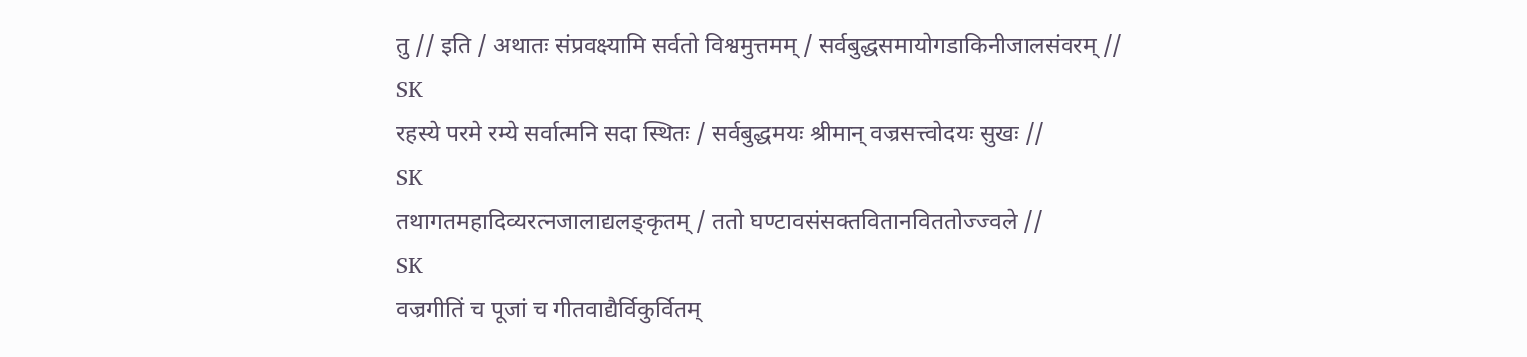तु // इति / अथातः संप्रवक्ष्यामि सर्वतो विश्वमुत्तमम् / सर्वबुद्धसमायोगडाकिनीजालसंवरम् //
SK
रहस्ये परमे रम्ये सर्वात्मनि सदा स्थितः / सर्वबुद्धमयः श्रीमान् वज्रसत्त्वोदयः सुखः //
SK
तथागतमहादिव्यरत्नजालाद्यलङ्कृतम् / ततो घण्टावसंसक्तवितानविततोज्ज्वले //
SK
वज्रगीतिं च पूजां च गीतवाद्यैर्विकुर्वितम्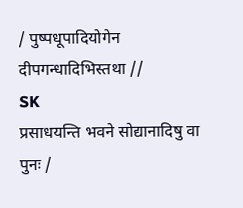/ पुष्पधूपादियोगेन दीपगन्धादिभिस्तथा //
SK
प्रसाधयन्ति भवने सोद्यानादिषु वा पुनः /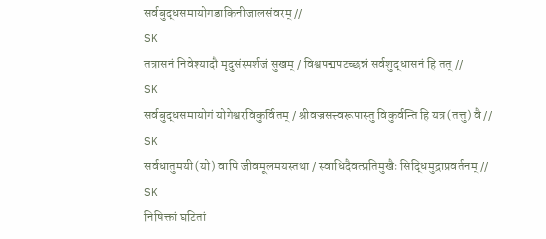सर्वबुद्धसमायोगडाकिनीजालसंवरम् //
SK
तत्रासनं निवेश्यादौ मृदुसंस्पर्शजं सुखम् / विश्वपद्मपटच्छन्नं सर्वशुद्धासनं हि तत् //
SK
सर्वबुद्धसमायोगं योगेश्वरविकुर्वितम् / श्रीवज्रसत्त्वरूपास्तु विकुर्वन्ति हि यत्र(तत्तु) वै //
SK
सर्वधातुमयी(यो) वापि जीवमूलमयस्तथा / स्वाधिदैवत्प्रतिमुखैः सिद्धिमुद्राप्रवर्तनम् //
SK
निषिक्तां घटितां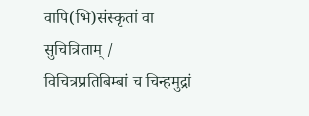वापि(भि)संस्कृतां वा सुचित्रिताम् / विचित्रप्रतिबिम्बां च चिन्हमुद्रां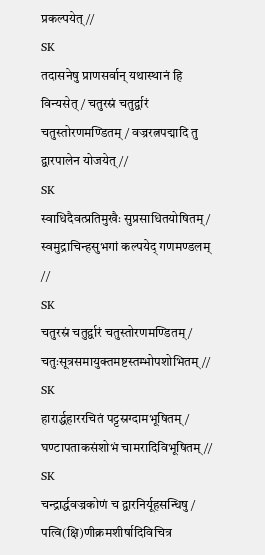प्रकल्पयेत् //
SK
तदासनेषु प्राणसर्वान् यथास्थानं हि विन्यसेत् / चतुरस्रं चतुर्द्वारं चतुस्तोरणमण्डितम् / वज्ररत्नपद्मादि तु द्वारपालेन योजयेत् //
SK
स्वाधिदैवत्प्रतिमुखैः सुप्रसाधितयोषितम् / स्वमुद्राचिन्हसुभगां कल्पयेद् गणमण्डलम् //
SK
चतुरस्रं चतुर्द्वारं चतुस्तोरणमण्डितम् / चतुःसूत्रसमायुक्तमष्टस्तम्भोपशोभितम् //
SK
हारार्द्धहाररचितं पट्टस्रग्दामभूषितम् / घण्टापताकसंशोभं चामरादिविभूषितम् //
SK
चन्द्रार्द्धवज्रकोणं च द्वारनिर्यूहसन्धिषु / पत्वि(क्षि)णीक्रमशीर्षादिविचित्र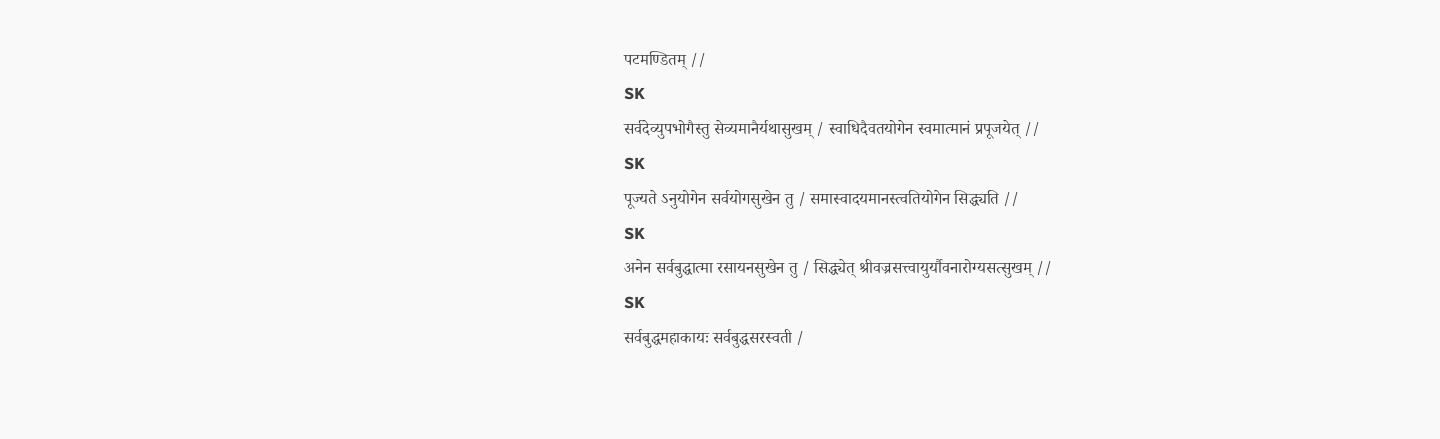पटमण्डितम् //
SK
सर्वदेव्युपभोगैस्तु सेव्यमानैर्यथासुखम् / स्वाधिदैवतयोगेन स्वमात्मानं प्रपूजयेत् //
SK
पूज्यते ऽनुयोगेन सर्वयोगसुखेन तु / समास्वादयमानस्त्वतियोगेन सिद्ध्यति //
SK
अनेन सर्वबुद्धात्मा रसायनसुखेन तु / सिद्ध्येत् श्रीवज्रसत्त्वायुर्यौवनारोग्यसत्सुखम् //
SK
सर्वबुद्धमहाकायः सर्वबुद्धसरस्वती /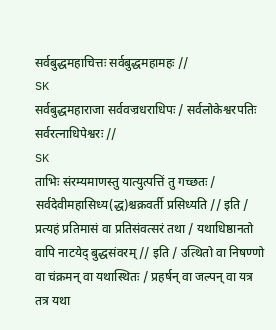सर्वबुद्धमहाचित्तः सर्वबुद्धमहामहः //
SK
सर्वबुद्धमहाराजा सर्ववज्रधराधिपः / सर्वलोकेश्वरपतिः सर्वरत्नाधिपेश्वरः //
SK
ताभिः संरम्यमाणस्तु यात्युत्पत्तिं तु गच्छतः / सर्वदेवीमहासिध्य(द्ध)श्चक्रवर्ती प्रसिध्यति // इति / प्रत्यहं प्रतिमासं वा प्रतिसंवत्सरं तथा / यथाधिष्ठानतो वापि नाटयेद् बुद्धसंवरम् // इति / उत्थितो वा निषण्णो वा चंक्रमन् वा यथास्थितः / प्रहर्षन् वा जल्पन् वा यत्र तत्र यथा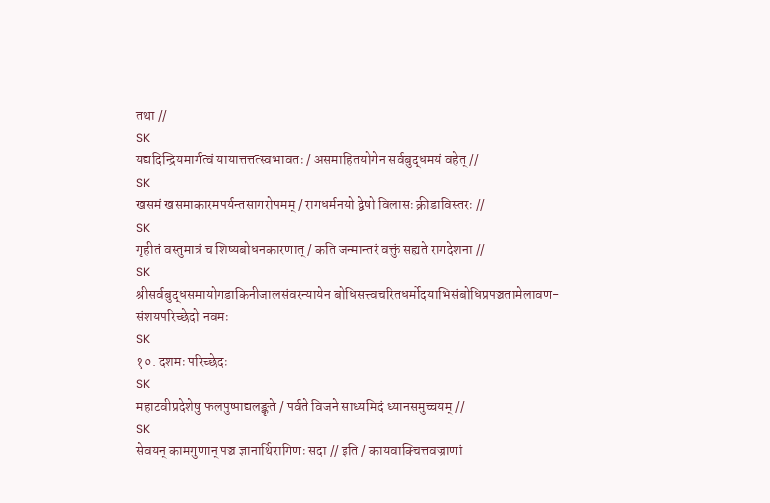तथा //
SK
यद्यदिन्द्रियमार्गत्वं यायात्तत्तत्स्वभावतः / असमाहितयोगेन सर्वबुद्धमयं वहेत् //
SK
खसमं खसमाकारमपर्यन्तसागरोपमम् / रागधर्मनयो द्वेषो विलासः क्रीडाविस्तरः //
SK
गृहीतं वस्तुमात्रं च शिष्यबोधनकारणात् / कति जन्मान्तरं वक्तुं सह्यते रागदेशना //
SK
श्रीसर्वबुद्धसमायोगडाकिनीजालसंवरन्यायेन बोधिसत्त्वचरितधर्मोदयाभिसंबोधिप्रपञ्चतामेलावण-संशयपरिच्छेदो नवमः
SK
१०. दशमः परिच्छेदः
SK
महाटवीप्रदेशेषु फलपुष्पाद्यलङ्कृते / पर्वते विजने साध्यमिदं ध्यानसमुच्चयम् //
SK
सेवयन् कामगुणान् पञ्च ज्ञानार्थिरागिणः सदा // इति / कायवाक्चित्तवज्राणां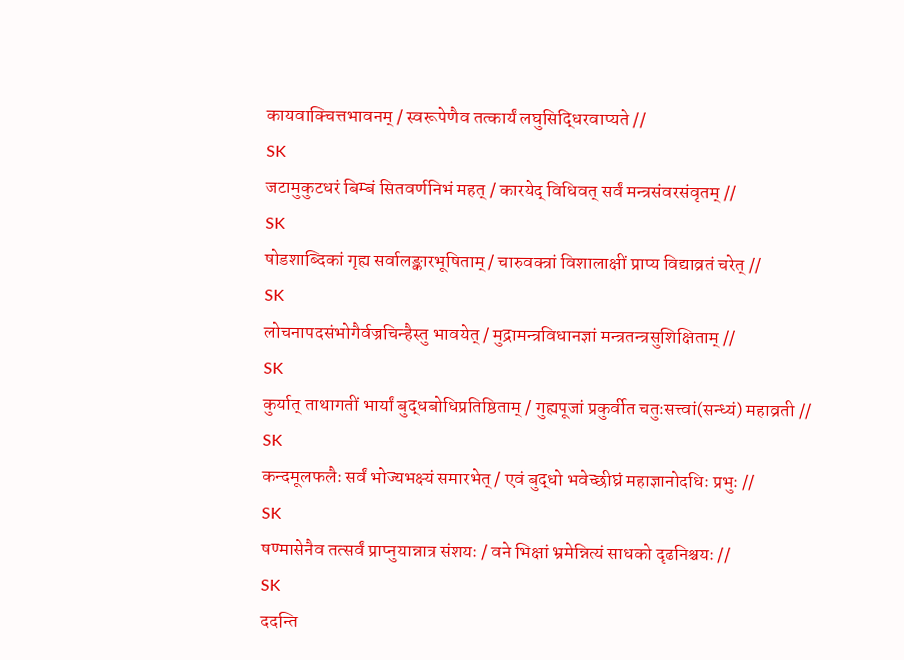कायवाक्चित्तभावनम् / स्वरूपेणैव तत्कार्यं लघुसिद्धिरवाप्यते //
SK
जटामुकुटधरं बिम्बं सितवर्णनिभं महत् / कारयेद् विधिवत् सर्वं मन्त्रसंवरसंवृतम् //
SK
षोडशाब्दिकां गृह्य सर्वालङ्कारभूषिताम् / चारुवक्त्रां विशालाक्षीं प्राप्य विद्याव्रतं चरेत् //
SK
लोचनापदसंभोगैर्वज्रचिन्हैस्तु भावयेत् / मुद्रामन्त्रविधानज्ञां मन्त्रतन्त्रसुशिक्षिताम् //
SK
कुर्यात् ताथागतीं भार्यां बुद्धबोधिप्रतिष्ठिताम् / गुह्यपूजां प्रकुर्वीत चतुःसत्त्वां(सन्ध्यं) महाव्रती //
SK
कन्दमूलफलैः सर्वं भोज्यभक्ष्यं समारभेत् / एवं बुद्धो भवेच्छीघ्रं महाज्ञानोदधिः प्रभुः //
SK
षण्मासेनैव तत्सर्वं प्राप्नुयान्नात्र संशयः / वने भिक्षां भ्रमेन्नित्यं साधको दृढनिश्चयः //
SK
ददन्ति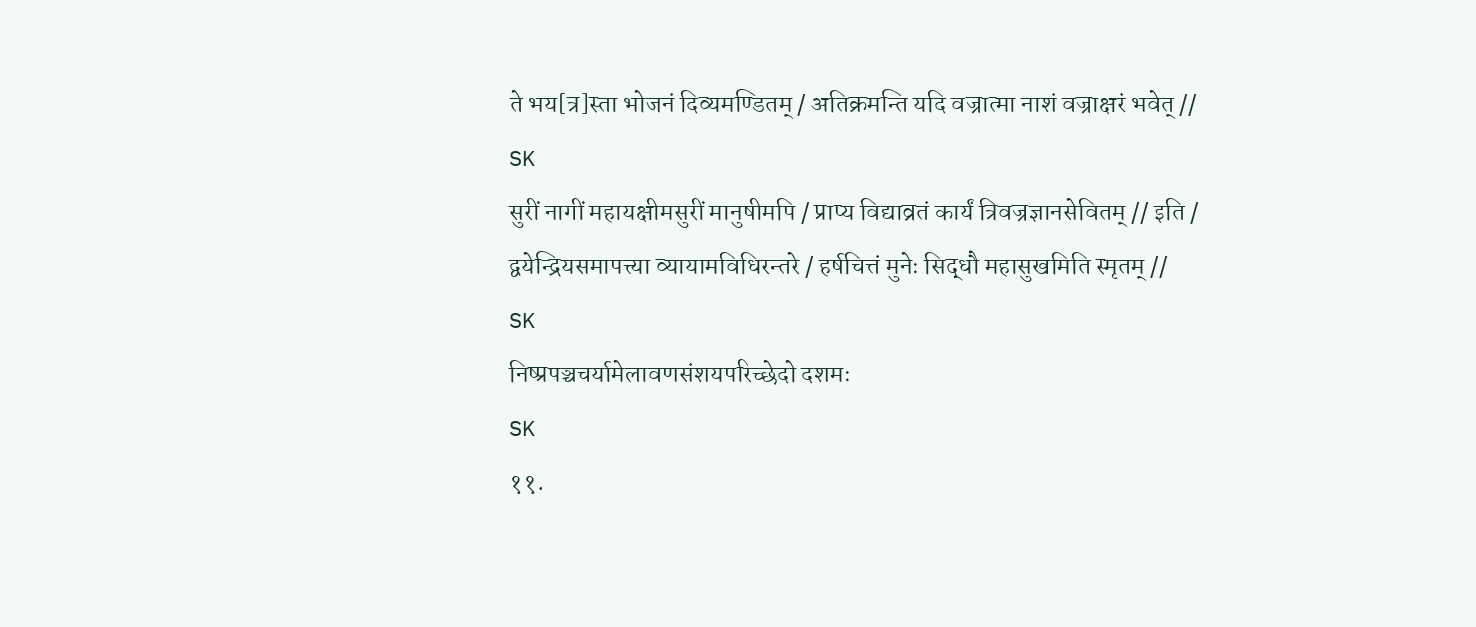ते भय[त्र]स्ता भोजनं दिव्यमण्डितम् / अतिक्रमन्ति यदि वज्रात्मा नाशं वज्राक्षरं भवेत् //
SK
सुरीं नागीं महायक्षीमसुरीं मानुषीमपि / प्राप्य विद्याव्रतं कार्यं त्रिवज्रज्ञानसेवितम् // इति / द्वयेन्द्रियसमापत्त्या व्यायामविधिरन्तरे / हर्षचित्तं मुनेः सिद्धौ महासुखमिति स्मृतम् //
SK
निष्प्रपञ्चचर्यामेलावणसंशयपरिच्छेदो दशमः
SK
११.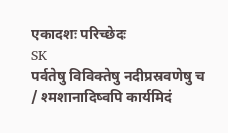एकादशः परिच्छेदः
SK
पर्वतेषु विविक्तेषु नदीप्रस्रवणेषु च / श्मशानादिष्वपि कार्यमिदं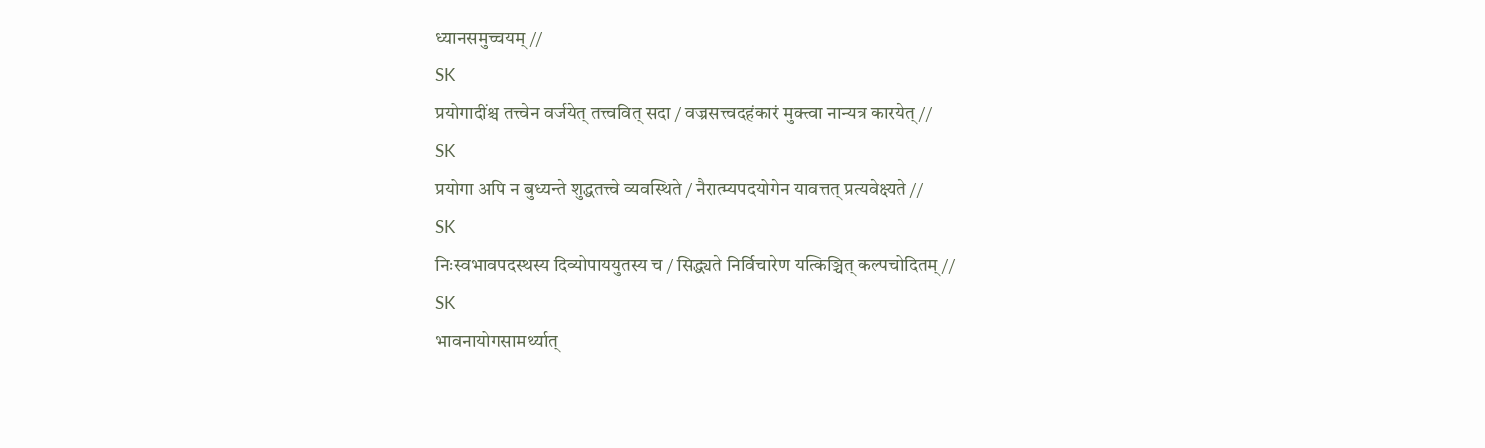ध्यानसमुच्चयम् //
SK
प्रयोगादींश्च तत्त्वेन वर्जयेत् तत्त्ववित् सदा / वज्रसत्त्वदहंकारं मुक्त्वा नान्यत्र कारयेत् //
SK
प्रयोगा अपि न बुध्यन्ते शुद्धतत्त्वे व्यवस्थिते / नैरात्म्यपदयोगेन यावत्तत् प्रत्यवेक्ष्यते //
SK
निःस्वभावपदस्थस्य दिव्योपाययुतस्य च / सिद्ध्यते निर्विचारेण यत्किञ्चित् कल्पचोदितम् //
SK
भावनायोगसामर्थ्यात्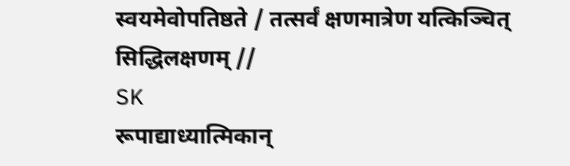स्वयमेवोपतिष्ठते / तत्सर्वं क्षणमात्रेण यत्किञ्चित् सिद्धिलक्षणम् //
SK
रूपाद्याध्यात्मिकान्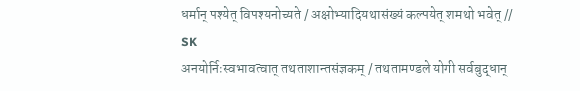धर्मान् पश्येत् विपश्यनोच्यते / अक्षोभ्यादियथासंख्यं कल्पयेत् शमथो भवेत् //
SK
अनयोर्निःस्वभावत्वात् तथताशान्तसंज्ञकम् / तथतामण्डले योगी सर्वबुद्धान्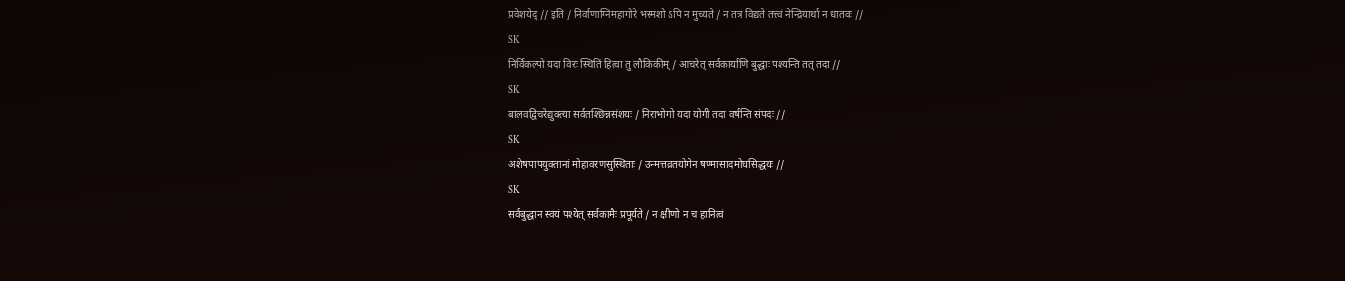प्रवेशयेद् // इति / निर्वाणाग्निमहागोरे भस्मशो ऽपि न मुच्यते / न तत्र विद्यते तत्त्वं नेन्द्रियार्था न धातवः //
SK
निर्विकल्पो यदा विरः स्थितिं हित्वा तु लौकिकीम् / आचरेत् सर्वकार्याणि बुद्धाः पश्यन्ति तत् तदा //
SK
बालवद्विचरेद्युक्त्या सर्वतश्छिन्नसंशयः / निराभोगो यदा योगी तदा वर्षन्ति संपदः //
SK
अशेषपापयुक्तानां मोहावरणसुस्थिताः / उन्मत्तव्रतयोगेन षण्मासादमोघसिद्धयः //
SK
सर्वबुद्धान स्वयं पश्येत् सर्वकामैः प्रपूर्यते / न क्षीणो न च हानित्वं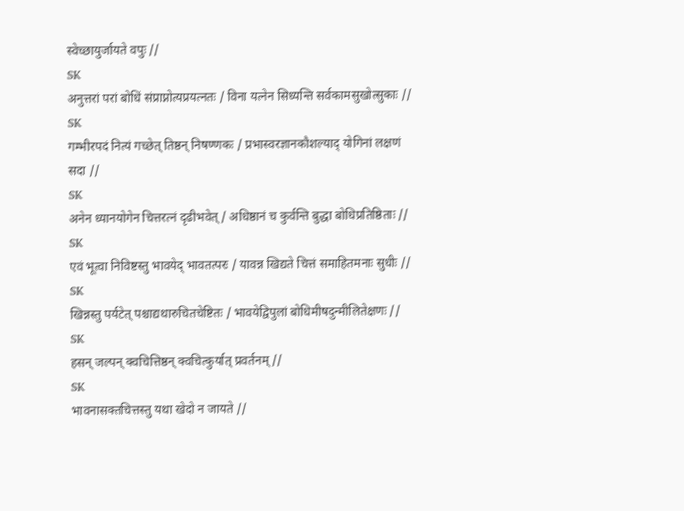स्वेच्छायुर्जायते वपुः //
SK
अनुत्तरां परां बोधिं संप्राप्नोत्यप्रयत्नतः / विना यत्नेन सिध्यन्ति सर्वकामसुखोत्सुकाः //
SK
गम्भीरपदं नित्यं गच्छेत् तिष्ठन् निषण्णकः / प्रभास्वरज्ञानकौशल्याद् योगिनां लक्षणं सदा //
SK
अनेन ध्यानयोगेन चित्तरत्नं दृढीभवेत् / अधिष्ठानं च कुर्वन्ति बुद्धा बोधिप्रतिष्ठिताः //
SK
एवं भूत्वा निविष्टस्तु भावयेद् भावतत्परः / यावन्न खिद्यते चित्तं समाहितमनाः सुधीः //
SK
खिन्नस्तु पर्यटेत् पश्चाद्यथारुचितचेष्टितः / भावयेद्विपुलां बोधिमीषदुन्मीलितेक्षणः //
SK
हसन् जल्पन् क्वचित्तिष्ठन् क्वचित्कुर्यात् प्रवर्तनम् //
SK
भावनासक्तचित्तस्तु यथा खेदो न जायते //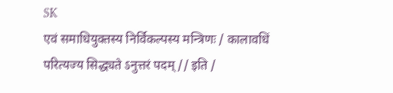SK
एवं समाधियुक्तस्य निर्विकल्पस्य मन्त्रिणः / कालावधिं परित्यज्य सिद्ध्यते ऽनुत्तरं पदम् // इति /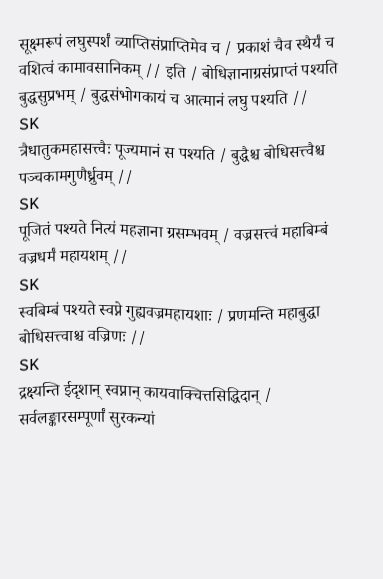सूक्ष्मरूपं लघुस्पर्शं व्याप्तिसंप्राप्तिमेव च / प्रकाशं चैव स्थैर्यं च वशित्वं कामावसानिकम् // इति / बोधिज्ञानाग्रसंप्राप्तं पश्यति बुद्धसुप्रभम् / बुद्धसंभोगकायं च आत्मानं लघु पश्यति //
SK
त्रैधातुकमहासत्त्वैः पूज्यमानं स पश्यति / बुद्धैश्च बोधिसत्त्वैश्च पञ्चकामगुणैर्ध्रुवम् //
SK
पूजितं पश्यते नित्यं महज्ञाना ग्रसम्भवम् / वज्रसत्त्वं महाबिम्बं वज्रधर्मं महायशम् //
SK
स्वबिम्बं पश्यते स्वप्ने गुह्यवज्रमहायशाः / प्रणमन्ति महाबुद्धा बोधिसत्त्वाश्च वज्रिणः //
SK
द्रक्ष्यन्ति ईदृशान् स्वप्नान् कायवाक्चित्तसिद्धिदान् / सर्वलङ्कारसम्पूर्णां सुरकन्यां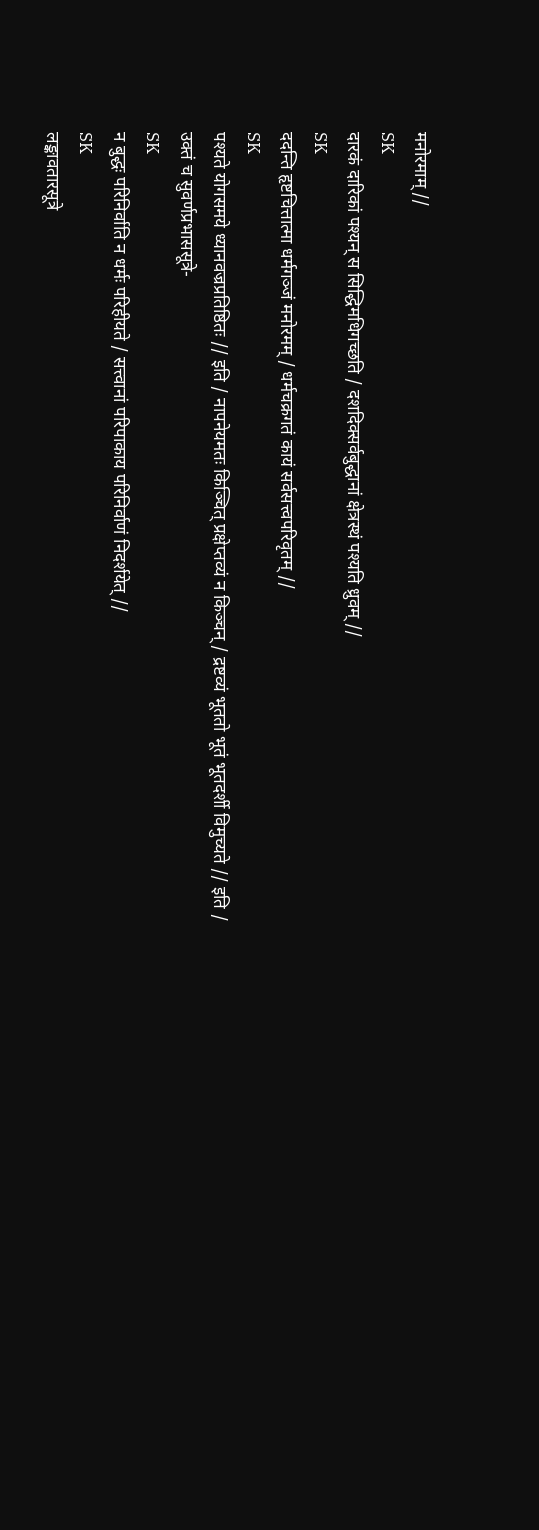मनोरमाम् //
SK
दारकं दारिकां पश्यन् स सिद्धिमधिगच्छति / दशदिक्सर्वबुद्धानां क्षेत्रस्थं पश्यति ध्रुवम् //
SK
ददन्ति हृष्टचित्तात्मा धर्मगञ्जं मनोरमम् / धर्मचक्रगतं कायं सर्वसत्त्वपरिवृतम् //
SK
पश्यते योगसमये ध्यानवज्रप्रतिष्ठितः // इति / नापनेयमतः किञ्चित् प्रक्षेप्तव्यं न किञ्चन् / द्रष्टव्यं भूततो भूतं भूतदर्शी विमुच्यते // इति / उक्तं च सुवर्णप्रभाससूत्रे-
SK
न बुद्धः परिनिर्वाति न धर्मः परिहीयते / सत्त्वानां परिपाकाय परिनिर्वाणं निदर्शयेत् //
SK
लङ्कावतारसूत्रे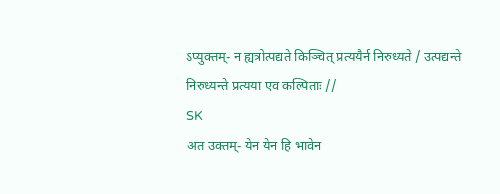ऽप्युक्तम्- न ह्यत्रोत्पद्यते किञ्चित् प्रत्ययैर्न निरुध्यते / उत्पद्यन्ते निरुध्यन्ते प्रत्यया एव कल्पिताः //
SK
अत उक्तम्- येन येन हि भावेन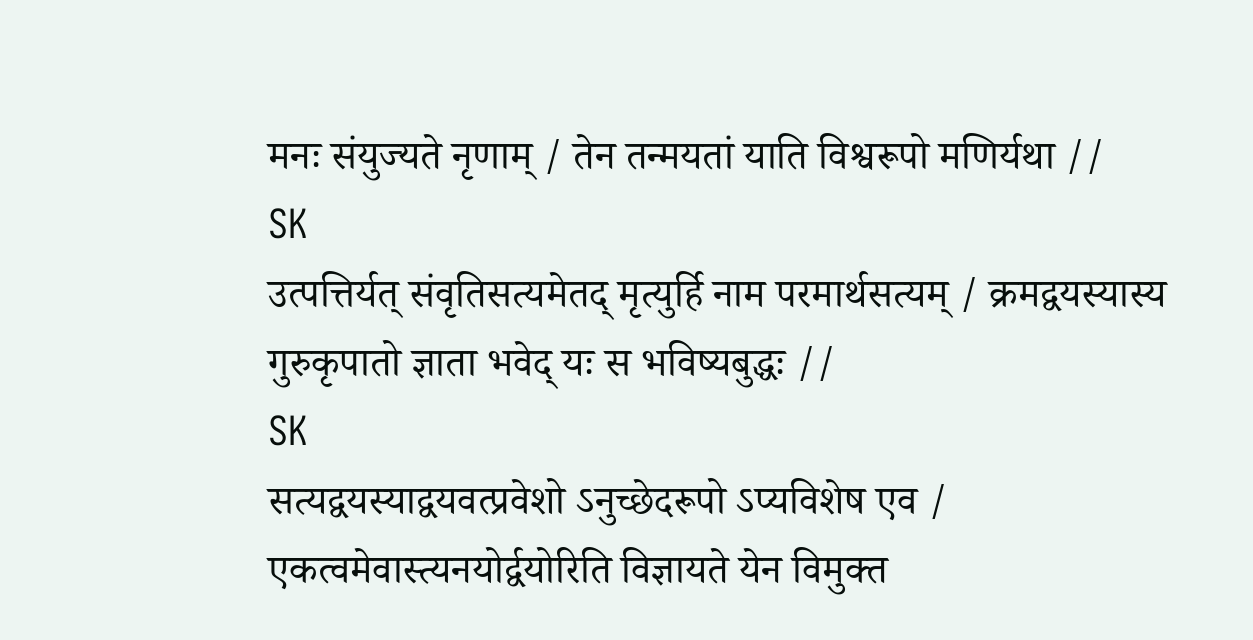मनः संयुज्यते नृणाम् / तेन तन्मयतां याति विश्वरूपो मणिर्यथा //
SK
उत्पत्तिर्यत् संवृतिसत्यमेतद् मृत्युर्हि नाम परमार्थसत्यम् / क्रमद्वयस्यास्य गुरुकृपातो ज्ञाता भवेद् यः स भविष्यबुद्धः //
SK
सत्यद्वयस्याद्वयवत्प्रवेशो ऽनुच्छेदरूपो ऽप्यविशेष एव / एकत्वमेवास्त्यनयोर्द्वयोरिति विज्ञायते येन विमुक्त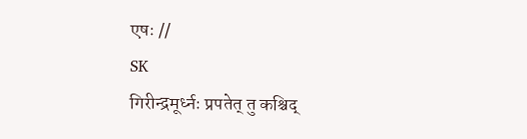एषः //
SK
गिरीन्द्रमूर्ध्नः प्रपतेत् तु कश्चिद्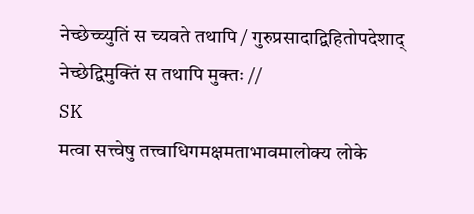नेच्छेच्च्युतिं स च्यवते तथापि / गुरुप्रसादाद्विहितोपदेशाद् नेच्छेद्विमुक्तिं स तथापि मुक्तः //
SK
मत्वा सत्त्वेषु तत्त्वाधिगमक्षमताभावमालोक्य लोके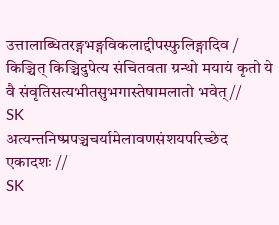उत्तालाब्धितरङ्गभङ्गविकलाद्दीपस्फुलिङ्गादिव / किञ्चित् किञ्चिदुपेत्य संचितवता ग्रन्थो मयायं कृतो ये वै संवृतिसत्यभीतसुभगास्तेषामलातो भवेत् //
SK
अत्यन्तनिष्प्रपञ्चचर्यामेलावणसंशयपरिच्छेद एकादशः //
SK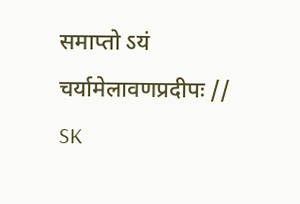समाप्तो ऽयं चर्यामेलावणप्रदीपः //
SK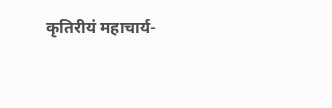कृतिरीयं महाचार्य-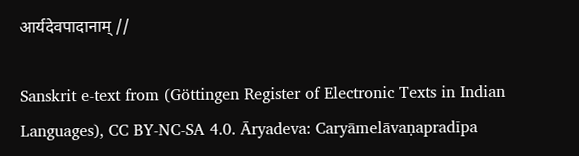आर्यदेवपादानाम् //

Sanskrit e-text from (Göttingen Register of Electronic Texts in Indian Languages), CC BY-NC-SA 4.0. Āryadeva: Caryāmelāvaṇapradīpa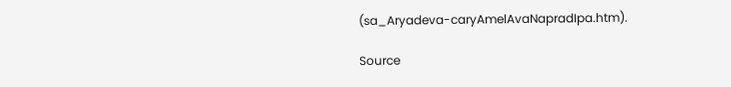(sa_Aryadeva-caryAmelAvaNapradIpa.htm).

Source